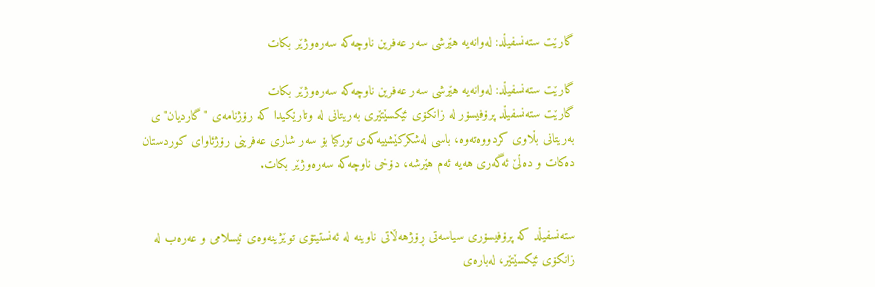گارێت ستەنسفیڵد: لەوانەیە هێرشی سەر عەفرین ناوچەکە سەرەوژێر بکات

گارێت ستەنسفیڵد: لەوانەیە هێرشی سەر عەفرین ناوچەکە سەرەوژێر بکات
گارێت ستەنسفیڵد پرۆفیسۆر لە زانکۆی ئێکسێتێری بەریتانی لە وتارێكیدا كە رۆژنامەی "گاردیان"ی بەریتانی بڵاوی كردووەتەوە، باسی لەشكركێشییەكەی توركیا بۆ سەر شاری عەفرینی رۆژئاوای كوردستان دەكات و دەڵێ ئەگەری هەیە ئەم هێرشە، دۆخی ناوچەكە سەرەوژێر بكات.


ستەنسفیڵد كە پرۆفیسۆری سیاسەتی ڕۆژهەڵاتی ناوینە لە ئەنستیتۆی توێژینەوەی ئیسلامی و عەرەب لە زانکۆی ئێکسێتێر، لەبارەی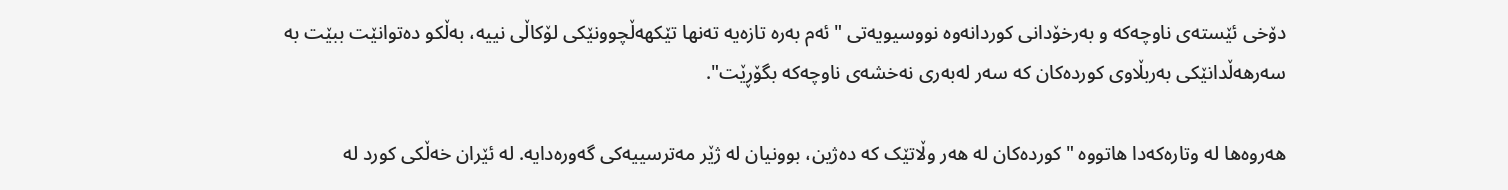دۆخی ئێستەی ناوچەكە و بەرخۆدانی كوردانەوە نووسیویەتی "ئەم بەرە تازەیە تەنها تێکهەڵچوونێکی لۆکاڵی نییە، بەڵکو دەتوانێت ببێت بە سەرهەڵدانێکی بەربڵاوی کوردەکان کە سەر لەبەری نەخشەی ناوچەکە بگۆڕێت".

هەروەها لە وتارەكەدا هاتووە "کوردەکان لە هەر وڵاتێک کە دەژین، بوونیان لە ژێر مەترسییەکی گەورەدایە. لە ئێران خەڵکی کورد لە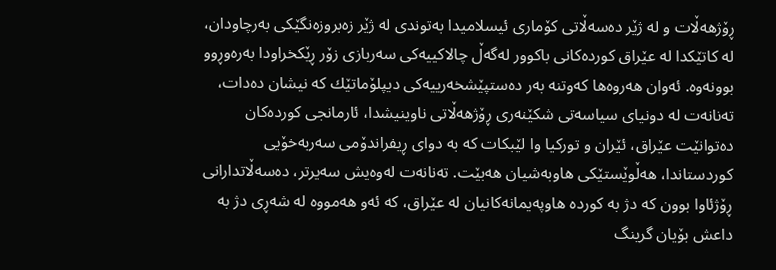ڕۆژهەڵات و لە ژێر دەسەڵاتی کۆماری ئیسلامیدا بەتوندی لە ژێر زەبروزەنگێکی بەرچاودان، لە کاتێکدا لە عێراق کوردەکانی باکوور لەگەڵ چالاکییەکی سەربازی زۆر ڕێکخراودا بەرەوڕوو بوونەوە. ئەوان هەروەها کەوتنە بەر دەستپێشخەرییەکی دیپلۆماتێك کە نیشان دەدات، تەنانەت لە دونیای سیاسەتی شکێنەری ڕۆژهەڵاتی ناوینیشدا، ئارمانجی کوردەکان دەتوانێت عێراق، ئێران و تورکیا وا لێبکات کە بە دوای ڕیفراندۆمی سەربەخۆیی کوردستاندا، هەڵوێستێکی هاوبەشیان هەبێت. تەنانەت لەوەیش سەیرتر، دەسەڵاتدارانی ڕۆژئاوا بوون کە دژ بە کوردە هاوپەیمانەکانیان لە عێراق، کە ئەو هەمووە لە شەڕی دژ بە داعش بۆیان گرینگ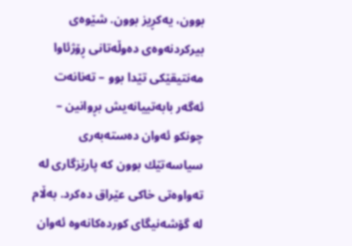بوون، یەکڕیز بوون. شێوەی بیرکردنەوەی دەوڵەتانی ڕۆژئاوا مەنتیقێکی تێدا بوو – تەنانەت ئەگەر بابەتییانەیش بڕوانین – چونکو ئەوان دەستەبەری سیاسەتێك بوون کە پارێزگاری لە تەواوەتی خاکی عێراق دەکرد. بەڵام لە گۆشەنیگای کوردەکانەوە ئەوان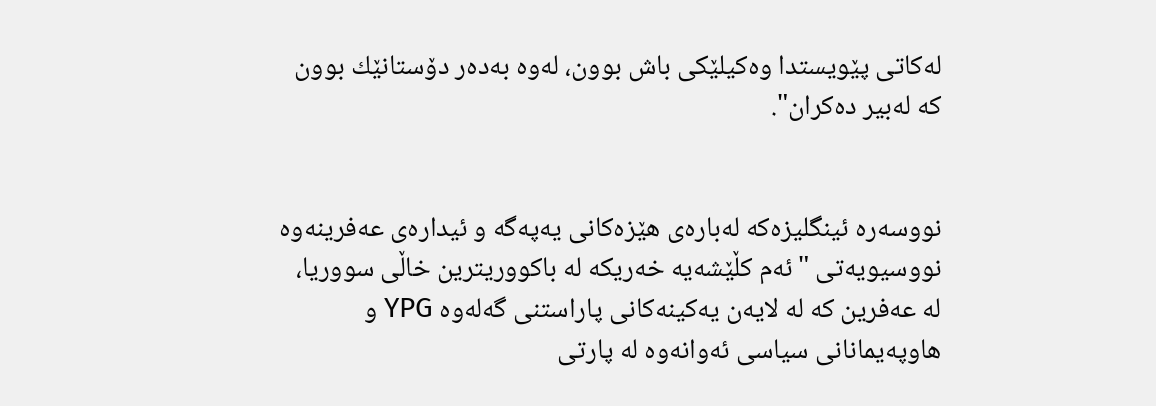لەکاتی پێویستدا وەکیلێکی باش بوون، لەوە بەدەر دۆستانێك بوون کە لەبیر دەکران".


نووسەرە ئینگلیزەكە لەبارەی هێزەكانی یەپەگە و ئیدارەی عەفرینەوە نووسیویەتی "ئەم کڵێشەیە خەریکە لە باکووریترین خاڵی سووریا، لە عەفرین کە لە لایەن یەکینەکانی پاراستنی گەلەوە YPG و هاوپەیمانانی سیاسی ئەوانەوە لە پارتی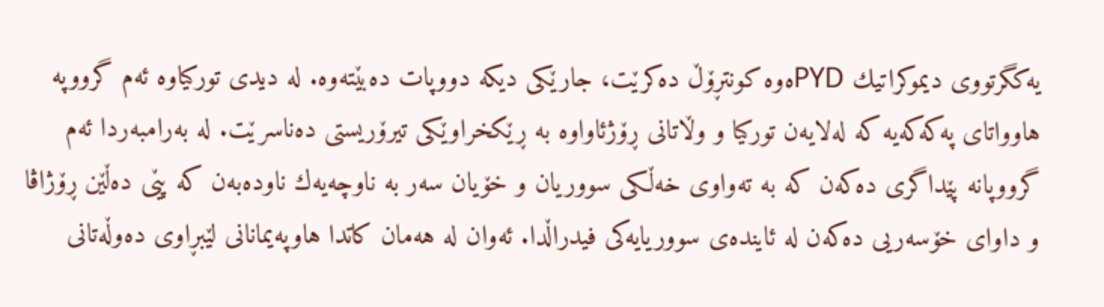یەکگرتووی دیموکراتیك PYDەوە کونتڕۆڵ دەکرێت، جارێکی دیکە دووپات دەبێتەوە. لە دیدی تورکیاوە ئەم گرووپە هاوواتای پەكەكەیە کە لەلایەن تورکیا و وڵاتانی ڕۆژئاواوە بە ڕێکخراوێکی تیرۆریستی دەناسرێت. لە بەرامبەردا ئەم گرووپانە پێداگری دەکەن کە بە تەواوی خەڵکی سووریان و خۆیان سەر بە ناوچەیەك ناودەبەن کە پێی دەڵێن ڕۆژاڤا و داوای خۆسەریی دەکەن لە ئایندەی سووریایەکی فیدراڵدا. ئەوان لە هەمان کاتدا هاوپەیمانانی لێبڕاوی دەوڵەتانی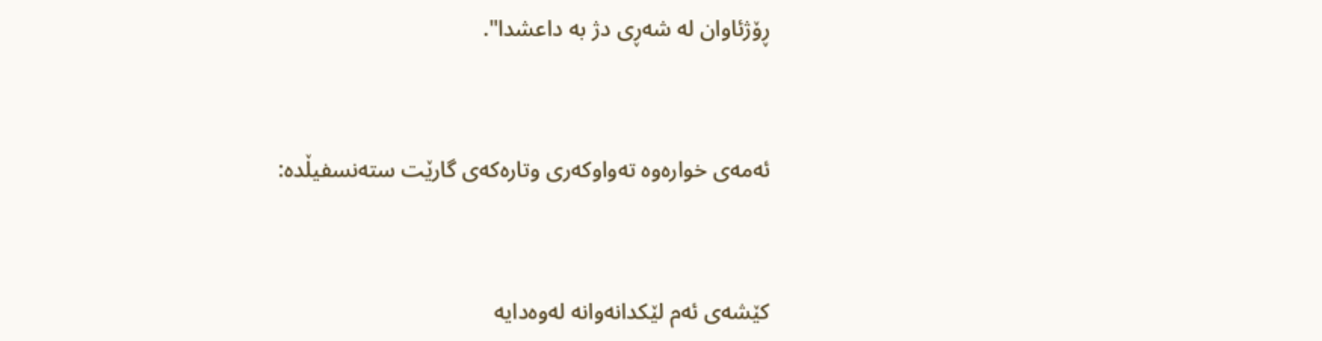ڕۆژئاوان لە شەڕی دژ بە داعشدا".


ئەمەی خوارەوە تەواوكەری وتارەكەی گارێت ستەنسفیڵدە:


كێشەی ئەم لێکدانەوانە لەوەدایە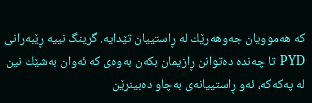کە هەموویان جەوهەرێك لە ڕاستییان تێدایە. گرینگ نییە ڕێبەرانی PYD تا چەندە دەتوانن ڕازیمان بکەن بەوەی کە ئەوان بەشێك نین لە پەكەكە، ئەو ڕاستییانەی بەچاو دەبینرێن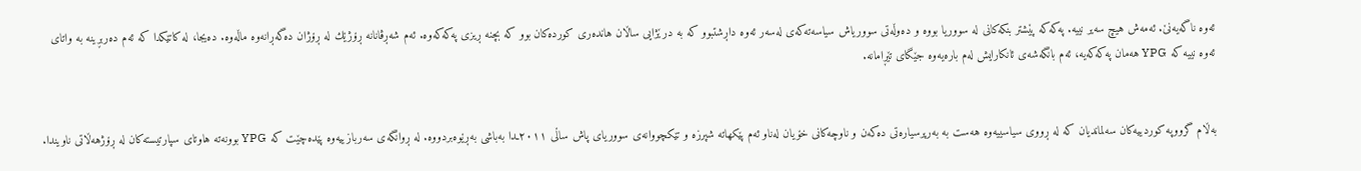ئەوە ناگەیەنێ. ئەمەش هیچ سەیر نییە. پەكەكە پێشتر بنکەکانی لە سووریا بووە و دەوڵەتی سووریاش سیاسەتەکەی لەسەر ئەوە داڕشتبوو کە بە درێژایی ساڵان هاندەری کوردەکان بوو کە بچنە ڕیزی پەكەكەوە. ئەم شەڕڤانانە ڕۆژێك لە ڕۆژان دەگەڕانەوە ماڵەوە. دەیجا، لە کاتێکدا کە ئەم دەربڕینە بە واتای ئەوە نییە کە YPG هەمان پەكەكەیە، ئەم بانگەشەی ئانکارایش لەم بارەیەوە جێگای تێڕامانە.


بەڵام گرووپە کوردییەکان سەلماندیان کە لە ڕووی سیاسییەوە هەست بە بەرپرسیارەتی دەکەن و ناوچەکانی خۆیان لەناو ئەم پێکهاتە شپرزە و تێکچووانەی سووریای پاش ساڵی ٢٠١١ـدا بەباشی بەڕێوەبردووە. لە ڕوانگەی سەربازییەوە پێدەچێت کە YPG بوونەتە هاوتای سپارتیستەکان لە ڕۆژهەڵاتی ناویندا.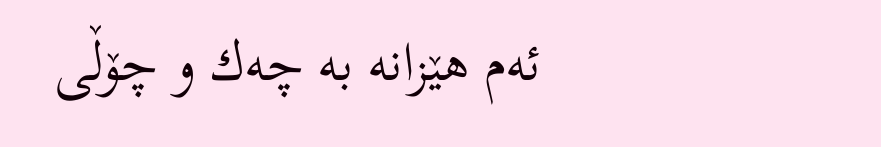ئەم هێزانە بە چەك و چۆڵی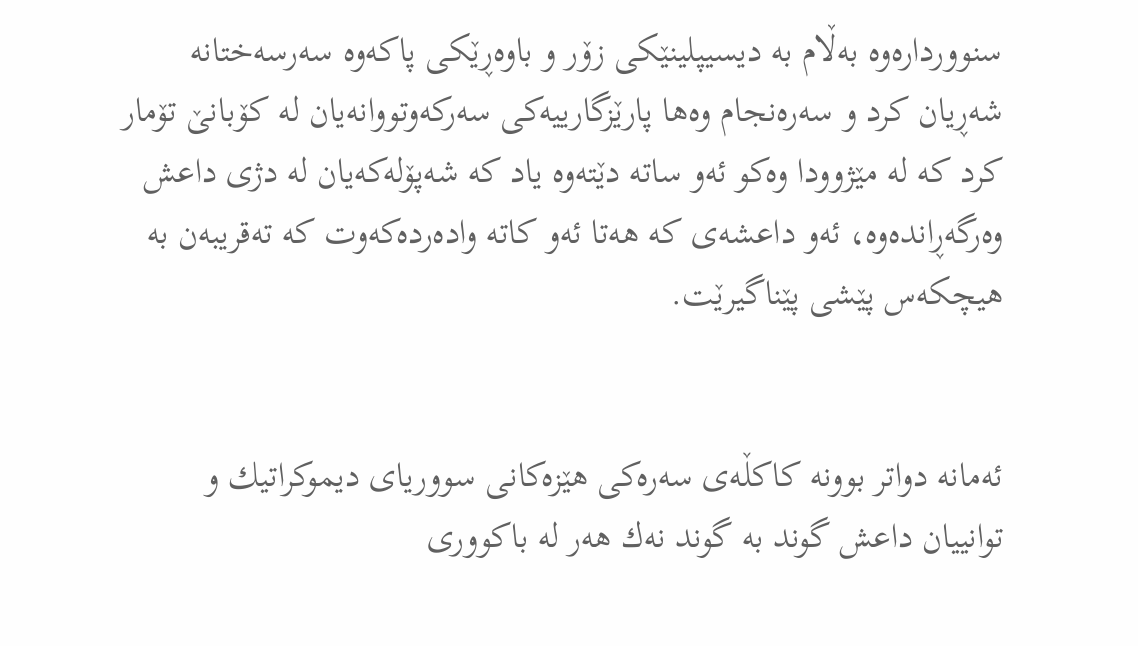سنووردارەوە بەڵام بە دیسیپلینێکی زۆر و باوەڕێکی پاکەوە سەرسەختانە شەڕیان کرد و سەرەنجام وەها پارێزگارییەکی سەرکەوتووانەیان لە کۆبانێ تۆمار کرد کە لە مێژوودا وەکو ئەو ساتە دێتەوە یاد کە شەپۆلەکەیان لە دژی داعش وەرگەڕاندەوە، ئەو داعشەی کە هەتا ئەو کاتە وادەردەکەوت کە تەقریبەن بە هیچکەس پێشی پێناگیرێت.


ئەمانە دواتر بوونە کاکڵەی سەرەکی هێزەکانی سووریای دیموکراتیك و توانییان داعش گوند بە گوند نەك هەر لە باکووری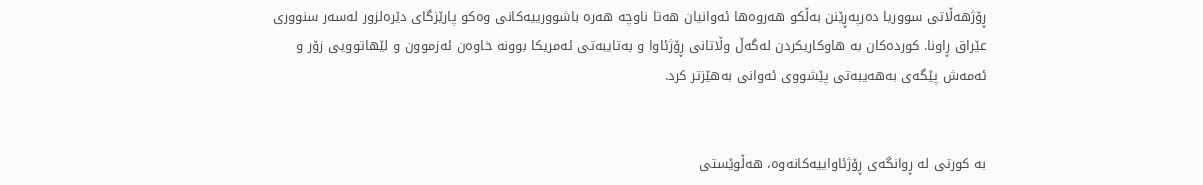ڕۆژهەڵاتی سووریا دەرپەڕێنن بەڵکو هەروەها ئەوانیان هەتا ناوچە هەرە باشوورییەکانی وەکو پارێزگای دێرەلزور لەسەر سنووری عێراق ڕاونا. كوردەکان بە هاوکاریکردن لەگەڵ وڵاتانی ڕۆژئاوا و بەتایبەتی ئەمریکا بوونە خاوەن ئەزموون و لێهاتوویی زۆر و ئەمەش پێگەی بەهەیبەتی پێشووی ئەوانی بەهێزتر کرد.


بە کورتی لە ڕوانگەی ڕۆژئاواییەکانەوە، هەڵوێستی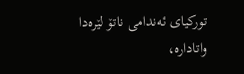تورکیای ئەندامی ناتۆ لێرەدا واتادارە،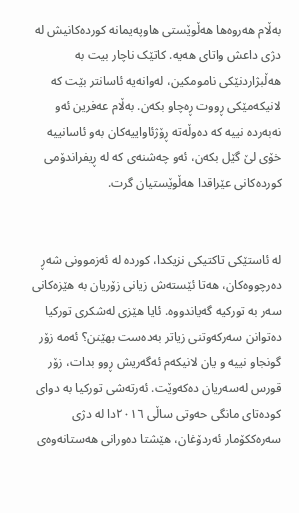بەڵام هەروەها هەڵوێستی هاوپەیمانە کوردەکانیش لە دژی داعش واتای هەیە. کاتێک ناچار بیت بە هەڵبژاردنێکی نامومکین، لەوانەیە ئاسانتر بێت کە لانیکەمێکی ڕووت ڕەچاو بکەن. بەڵام عەفرین ئەو نەبەردە نییە کە دەوڵەتە ڕۆژئاواییەکان بەو ئاسانییە خۆی لێ گێل بکەن، ئەو چەشنەی کە لە ڕیفراندۆمی کوردەکانی عێراقدا هەڵوێستیان گرت.


لە ئاستێکی تاکتیكی نزیکدا، کوردە لە ئەزموونی شەڕ دەرچووەکان، هەتا ئێستەش زیانی زۆریان بە هێزەکانی سەر بە تورکیە گەیاندووە. ئایا هێزی لەشکری تورکیا دەتوانن سەرکەوتنی زیاتر بەدەست بهێنن؟ ئەمە زۆر گونجاو نییە و یان لانیکەم ئەگەریش ڕوو بدات، زۆر قورس لەسەریان دەکەوێت. ئەرتەشی تورکیا بە دوای کودەتای مانگی حەوتی ساڵی ٢٠١٦دا لە دژی سەرەککۆمار ئەردۆغان، هێشتا دەورانی هەستانەوەی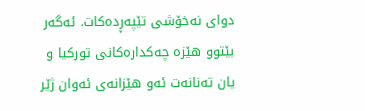دوای نەخۆشی تێپەڕدەکات. ئەگەر بێتوو هێزە چەکدارەکانی تورکیا و یان تەنانەت ئەو هێزانەی ئەوان ژێر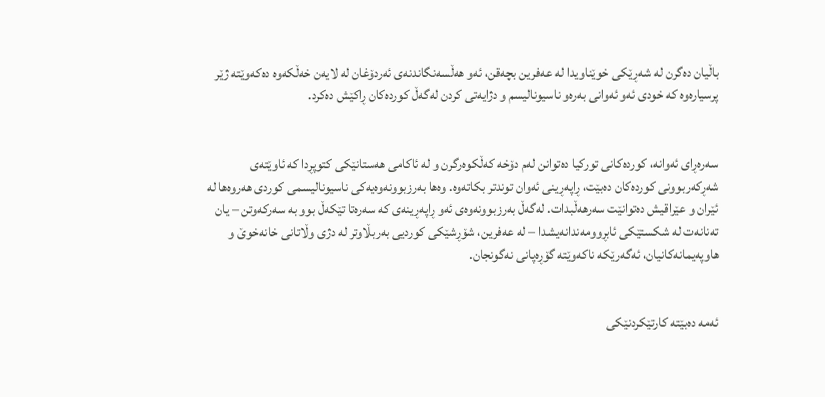باڵیان دەگرن لە شەڕێکی خوێناویدا لە عەفرین بچەقن، ئەو هەڵسەنگاندنەی ئەردۆغان لە لایەن خەڵکەوە دەکەوێتە ژێر پرسیارەوە کە خودی ئەو ئەوانی بەرەو ناسیونالیسم و دژایەتی کردن لەگەڵ کوردەکان ڕاکێش دەکرد.


سەرەڕای ئەوانە، کوردەکانی تورکیا دەتوانن لەم دۆخە کەڵكوەرگرن و لە ئاکامی هەستانێکی کتوپڕدا کە ئاوێتەی شەڕکەربوونی کوردەکان دەبێت، ڕاپەڕینی ئەوان توندتر بکاتەوە. وەها بەرزبوونەوەیەکی ناسیونالیسمی کوردی هەروەها لە ئێران و عێراقیش دەتوانێت سەرهەڵبدات. لەگەڵ بەرزبوونەوەی ئەو ڕاپەڕینەی کە سەرەتا تێکەڵ بوو بە سەرکەوتن – یان تەنانەت لە شکستێکی ئابڕوومەندانەیشدا – لە عەفرین، شۆڕشێکی کوردیی بەربڵاوتر لە دژی وڵاتانی خانەخوێ و هاوپەیمانەکانیان، ئەگەرێکە ناکەوێتە گۆڕەپانی نەگونجان.


ئەمە دەبێتە کارتێکردنێکی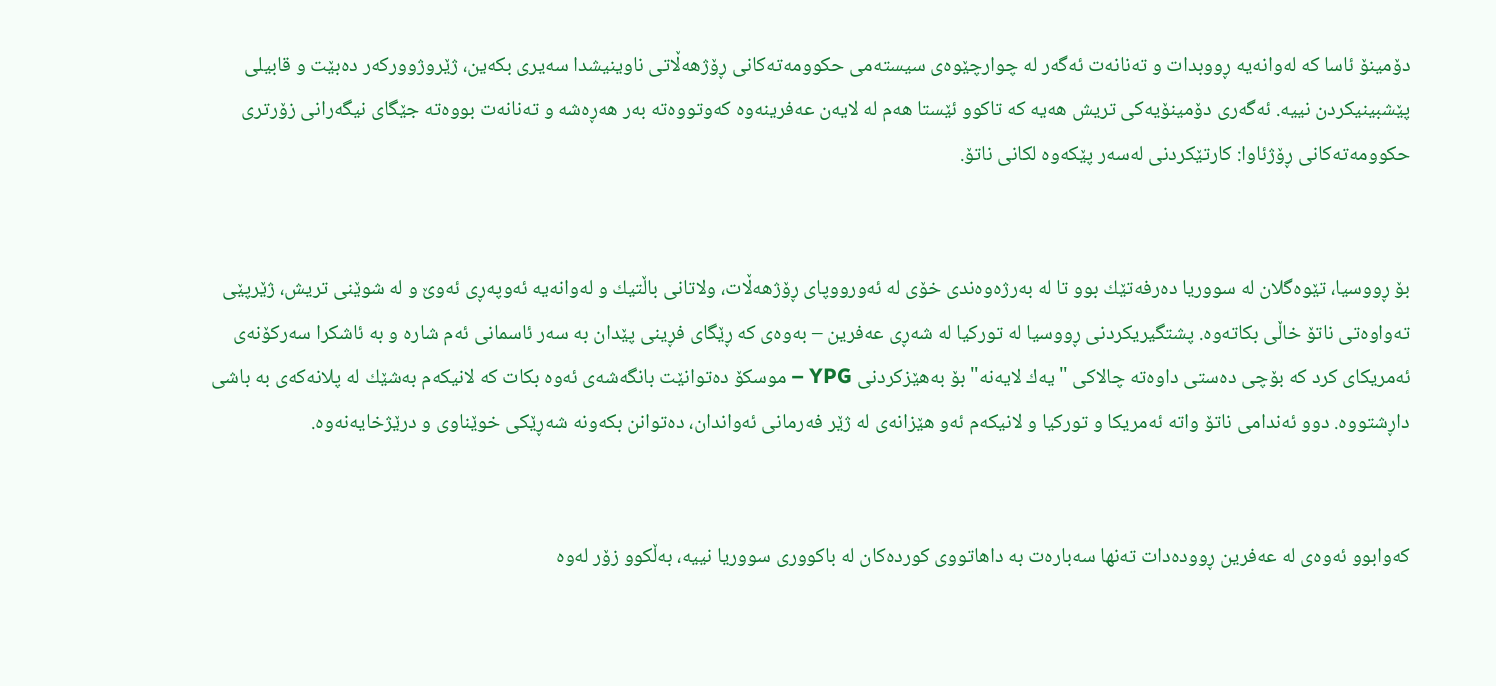دۆمینۆ ئاسا کە لەوانەیە ڕووبدات و تەنانەت ئەگەر لە چوارچێوەی سیستەمی حکوومەتەکانی ڕۆژهەڵاتی ناوینیشدا سەیری بکەین، ژێروژوورکەر دەبێت و قابیلی پێشبینیکردن نییە. ئەگەری دۆمینۆیەکی تریش هەیە کە تاکوو ئێستا هەم لە لایەن عەفرینەوە کەوتووەتە بەر هەڕەشە و تەنانەت بووەتە جێگای نیگەرانی زۆرتری حکوومەتەکانی ڕۆژئاوا: کارتێکردنی لەسەر پێکەوە لکانی ناتۆ.


بۆ ڕووسیا، تێوەگلان لە سووریا دەرفەتێك بوو تا لە بەرژەوەندی خۆی لە ئەورووپای ڕۆژهەڵات، ولاتانی باڵتیك و لەوانەیە ئەوپەڕی ئەوێ و لە شوێنی تریش، ژێرپێی تەواوەتی ناتۆ خاڵی بکاتەوە. پشتگیریکردنی ڕووسیا لە تورکیا لە شەڕی عەفرین – بەوەی کە ڕێگای فڕینی پێدان بە سەر ئاسمانی ئەم شارە و بە ئاشکرا سەرکۆنەی ئەمریکای کرد کە بۆچی دەستی داوەتە چالاکی "یەك لایەنە" بۆ بەهێزکردنی YPG – موسکۆ دەتوانێت بانگەشەی ئەوە بکات کە لانیکەم بەشێك لە پلانەکەی بە باشی داڕشتووە. دوو ئەندامی ناتۆ واتە ئەمریکا و تورکیا و لانیکەم ئەو هێزانەی لە ژێر فەرمانی ئەواندان، دەتوانن بکەونە شەڕێکی خوێناوی و درێژخایەنەوە.


کەوابوو ئەوەی لە عەفرین ڕوودەدات تەنها سەبارەت بە داهاتووی کوردەکان لە باکووری سووریا نییە، بەڵکوو زۆر لەوە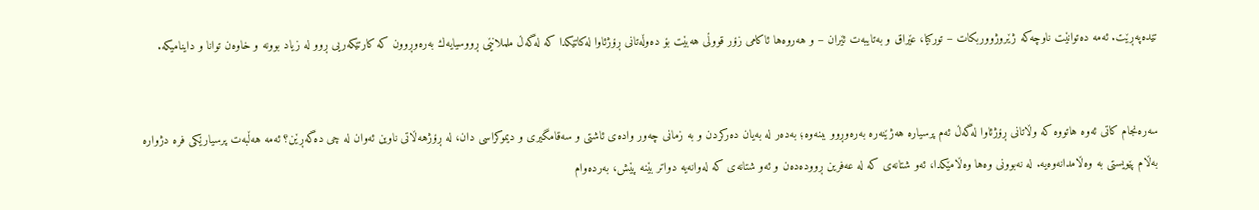تێدەپەڕێت. ئەمە دەتوانێت ناوچەکە ژێروژووربکات – تورکیا، عێراق و بەتایبەت ئێران – و هەروەها ئاکامی زۆر قووڵی هەبێت بۆ دەوڵەتانی ڕۆژئاوا لەکاتێکدا کە لەگەڵ ململانێی ڕووسیایەك بەرەوڕوون کە کارتێکەریی ڕوو لە زیاد بوونە و خاوەن توانا و داینامیکە.


سەرەنجام کاتی ئەوە هاتووە کە وڵاتانی ڕۆژئاوا لەگەڵ ئەم پرسیارە هەژێنەرە بەرەوڕوو ببنەوە؛ بەدەر لە بەیان دەرکردن و بە زمانی چەور وادەی ئاشتی و سەقامگیری و دیموکراسی دان، لە ڕۆژهەڵاتی ناوین ئەوان لە چی دەگەڕێن؟ ئەمە هەڵبەت پرسیارێکی فرە دژوارە بەڵام پێویستی بە وەڵامدانەوەیە. لە نەبوونی وەها وەڵامێكدا، ئەو شتانەی کە لە عەفرین ڕوودەدەن و ئەو شتانەی کە لەوانەیە دواتر بێنە پێش، بەردەوام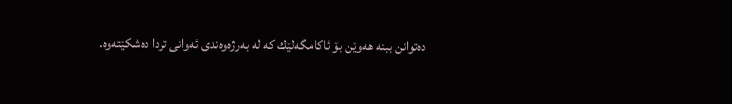دەتوانن ببنە هەوێن بۆ ئاکامگەلێك کە لە بەرژەوەندی ئەوانی تردا دەشکێتەوە.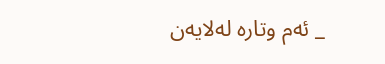_ ئەم وتارە لەلایەن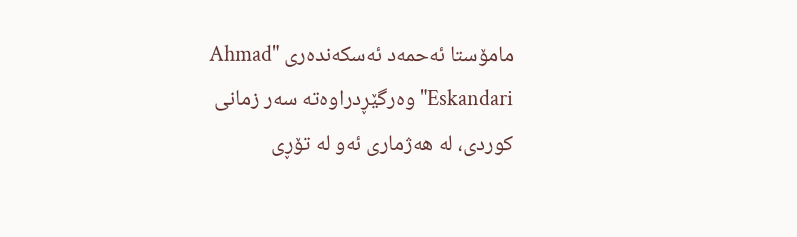مامۆستا ئەحمەد ئەسكەندەری "Ahmad Eskandari" وەرگێڕدراوەتە سەر زمانی كوردی، لە هەژماری ئەو لە تۆڕی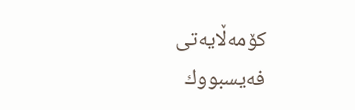كۆمەڵایەتی فەیسبووك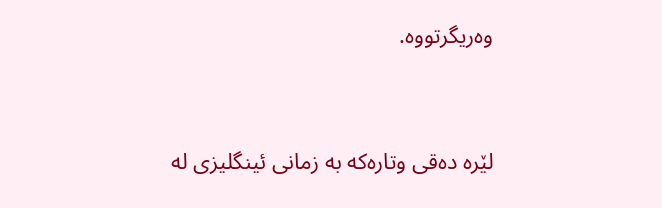وەریگرتووە.



لێرە دەقی وتارەكە بە زمانی ئینگلیزی لە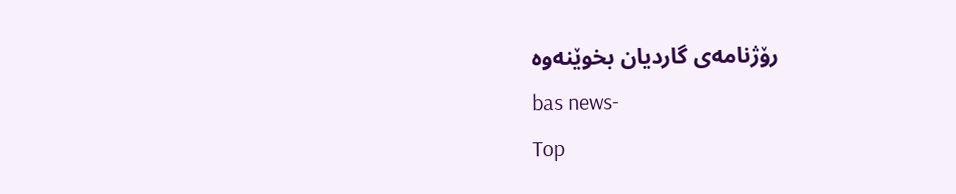رۆژنامەی گاردیان بخوێنەوە
bas news-
Top